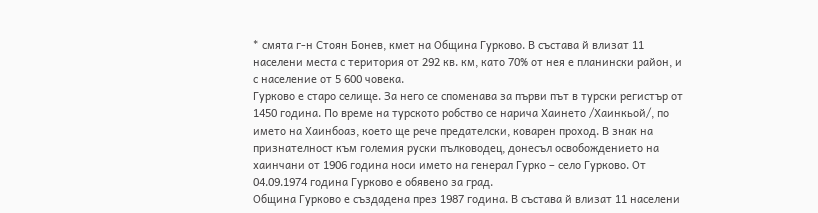* смята г-н Стоян Бонев, кмет на Община Гурково. В състава й влизат 11 населени места с територия от 292 кв. км, като 70% от нея е планински район, и с население от 5 600 човека.
Гурково е старо селище. За него се споменава за първи път в турски регистър от 1450 година. По време на турското робство се нарича Хаинето /Хаинкьой/, по името на Хаинбоаз, което ще рече предателски, коварен проход. В знак на признателност към големия руски пълководец, донесъл освобождението на хаинчани от 1906 година носи името на генерал Гурко – село Гурково. От 04.09.1974 година Гурково е обявено за град.
Община Гурково е създадена през 1987 година. В състава й влизат 11 населени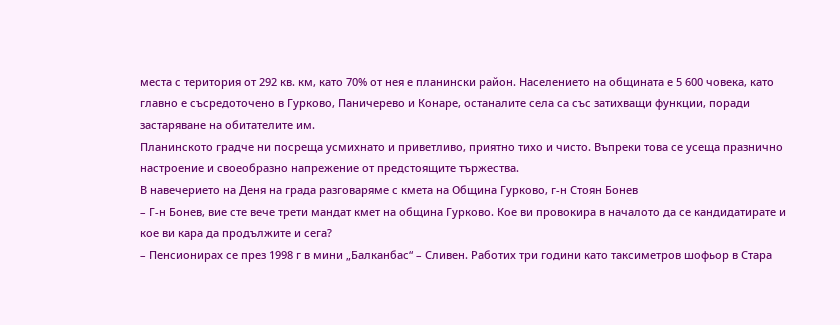места с територия от 292 кв. км, като 70% от нея е планински район. Населението на общината е 5 600 човека, като главно е съсредоточено в Гурково, Паничерево и Конаре, останалите села са със затихващи функции, поради застаряване на обитателите им.
Планинското градче ни посреща усмихнато и приветливо, приятно тихо и чисто. Въпреки това се усеща празнично настроение и своеобразно напрежение от предстоящите тържества.
В навечерието на Деня на града разговаряме с кмета на Община Гурково, г-н Стоян Бонев
– Г-н Бонев, вие сте вече трети мандат кмет на община Гурково. Кое ви провокира в началото да се кандидатирате и кое ви кара да продължите и сега?
– Пенсионирах се през 1998 г в мини „Балканбас“ – Сливен. Работих три години като таксиметров шофьор в Стара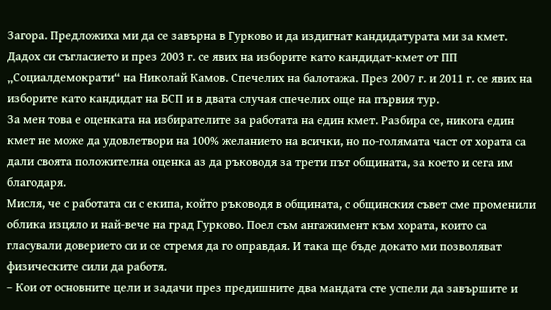Загора. Предложиха ми да се завърна в Гурково и да издигнат кандидатурата ми за кмет. Дадох си съгласието и през 2003 г. се явих на изборите като кандидат-кмет от ПП „Социалдемократи“ на Николай Камов. Спечелих на балотажа. През 2007 г. и 2011 г. се явих на изборите като кандидат на БСП и в двата случая спечелих още на първия тур.
За мен това е оценката на избирателите за работата на един кмет. Разбира се, никога един кмет не може да удовлетвори на 100% желанието на всички, но по-голямата част от хората са дали своята положителна оценка аз да ръководя за трети път общината, за което и сега им благодаря.
Мисля, че с работата си с екипа, който ръководя в общината, с общинския съвет сме променили облика изцяло и най-вече на град Гурково. Поел съм ангажимент към хората, които са гласували доверието си и се стремя да го оправдая. И така ще бъде докато ми позволяват физическите сили да работя.
– Кои от основните цели и задачи през предишните два мандата сте успели да завършите и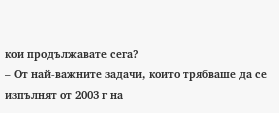кои продължавате сега?
– От най-важните задачи, които трябваше да се изпълнят от 2003 г на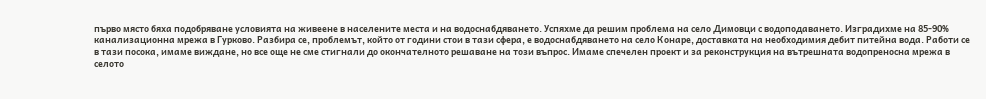първо място бяха подобряване условията на живеене в населените места и на водоснабдяването. Успяхме да решим проблема на село Димовци с водоподаването. Изградихме на 85-90% канализационна мрежа в Гурково. Разбира се, проблемът, който от години стои в тази сфера, е водоснабдяването на село Конаре, доставката на необходимия дебит питейна вода. Работи се в тази посока, имаме виждане, но все още не сме стигнали до окончателното решаване на този въпрос. Имаме спечелен проект и за реконструкция на вътрешната водопреносна мрежа в селото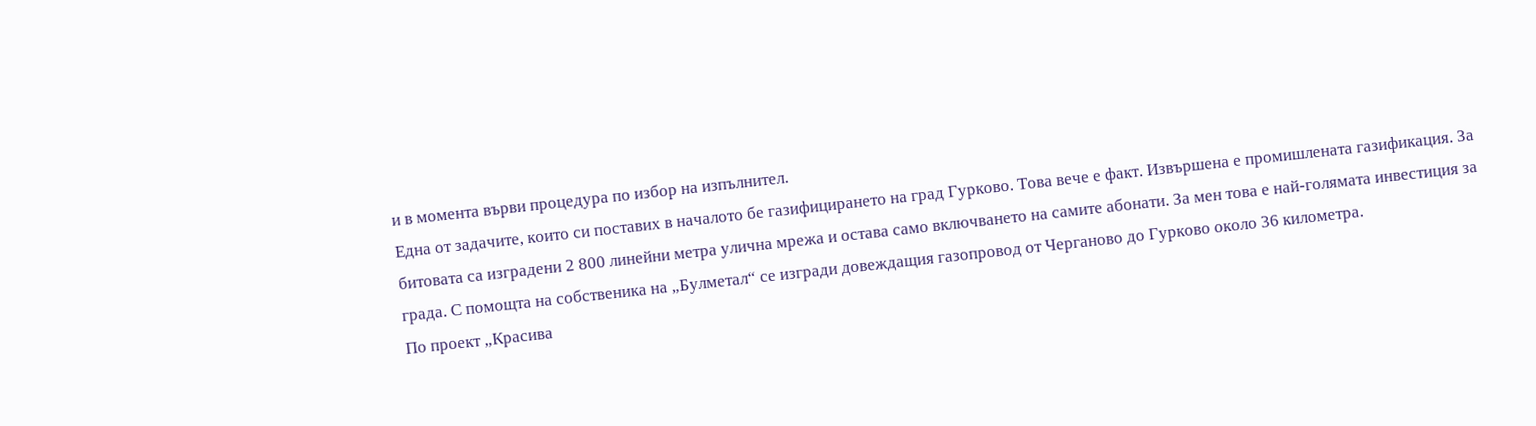и в момента върви процедура по избор на изпълнител.
Една от задачите, които си поставих в началото бе газифицирането на град Гурково. Това вече е факт. Извършена е промишлената газификация. За битовата са изградени 2 800 линейни метра улична мрежа и остава само включването на самите абонати. За мен това е най-голямата инвестиция за града. С помощта на собственика на „Булметал“ се изгради довеждащия газопровод от Черганово до Гурково около 36 километра.
По проект „Красива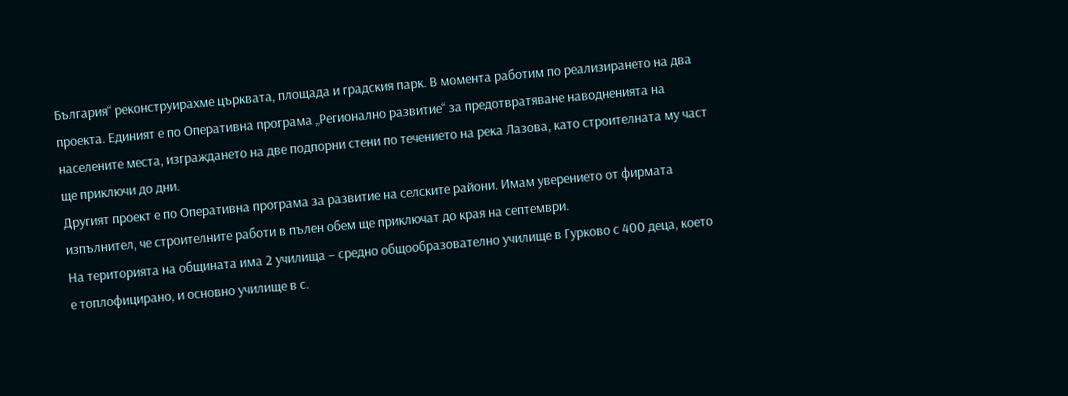България“ реконструирахме църквата, площада и градския парк. В момента работим по реализирането на два проекта. Единият е по Оперативна програма „Регионално развитие“ за предотвратяване наводненията на населените места, изграждането на две подпорни стени по течението на река Лазова, като строителната му част ще приключи до дни.
Другият проект е по Оперативна програма за развитие на селските райони. Имам уверението от фирмата изпълнител, че строителните работи в пълен обем ще приключат до края на септември.
На територията на общината има 2 училища – средно общообразователно училище в Гурково с 400 деца, което е топлофицирано, и основно училище в с.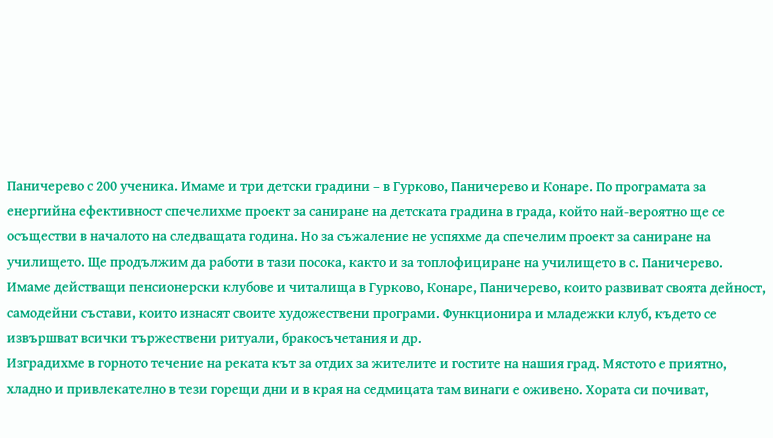Паничерево с 200 ученика. Имаме и три детски градини – в Гурково, Паничерево и Конаре. По програмата за енергийна ефективност спечелихме проект за саниране на детската градина в града, който най-вероятно ще се осъществи в началото на следващата година. Но за съжаление не успяхме да спечелим проект за саниране на училището. Ще продължим да работи в тази посока, както и за топлофициране на училището в с. Паничерево.
Имаме действащи пенсионерски клубове и читалища в Гурково, Конаре, Паничерево, които развиват своята дейност, самодейни състави, които изнасят своите художествени програми. Функционира и младежки клуб, където се извършват всички тържествени ритуали, бракосъчетания и др.
Изградихме в горното течение на реката кът за отдих за жителите и гостите на нашия град. Мястото е приятно, хладно и привлекателно в тези горещи дни и в края на седмицата там винаги е оживено. Хората си почиват,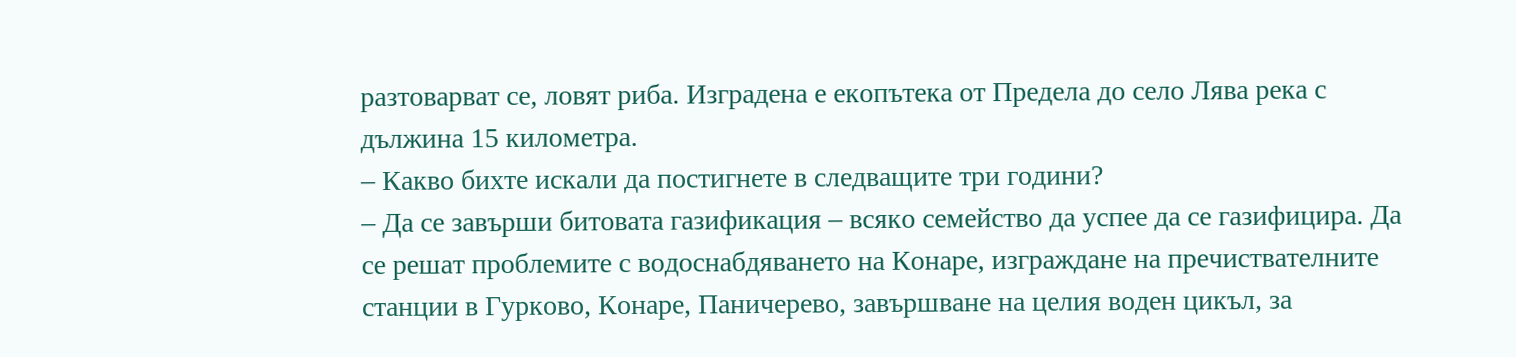разтоварват се, ловят риба. Изградена е екопътека от Предела до село Лява река с дължина 15 километра.
– Какво бихте искали да постигнете в следващите три години?
– Да се завърши битовата газификация – всяко семейство да успее да се газифицира. Да се решат проблемите с водоснабдяването на Конаре, изграждане на пречиствателните станции в Гурково, Конаре, Паничерево, завършване на целия воден цикъл, за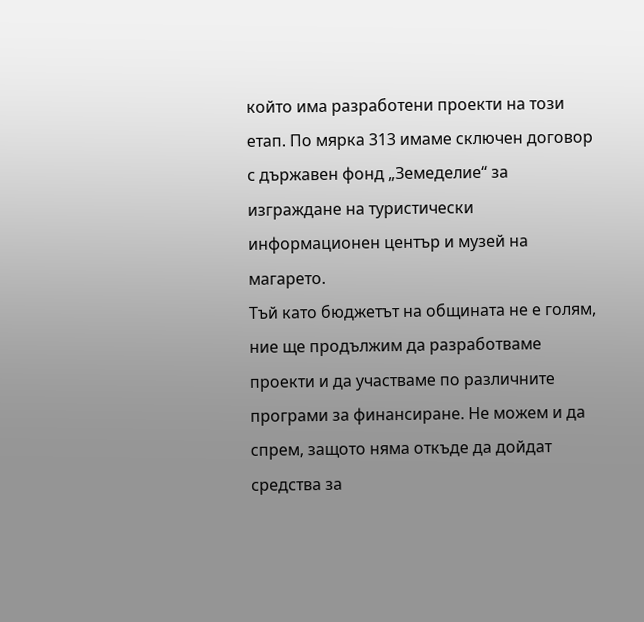който има разработени проекти на този етап. По мярка 313 имаме сключен договор с държавен фонд „Земеделие“ за изграждане на туристически информационен център и музей на магарето.
Тъй като бюджетът на общината не е голям, ние ще продължим да разработваме проекти и да участваме по различните програми за финансиране. Не можем и да спрем, защото няма откъде да дойдат средства за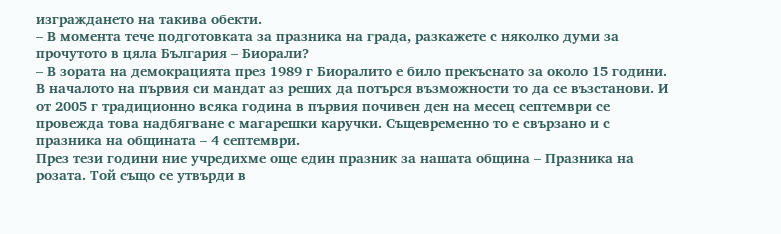изграждането на такива обекти.
– В момента тече подготовката за празника на града, разкажете с няколко думи за прочутото в цяла България – Биорали?
– В зората на демокрацията през 1989 г Биоралито е било прекъснато за около 15 години. В началото на първия си мандат аз реших да потърся възможности то да се възстанови. И от 2005 г традиционно всяка година в първия почивен ден на месец септември се провежда това надбягване с магарешки каручки. Същевременно то е свързано и с празника на общината – 4 септември.
През тези години ние учредихме още един празник за нашата община – Празника на розата. Той също се утвърди в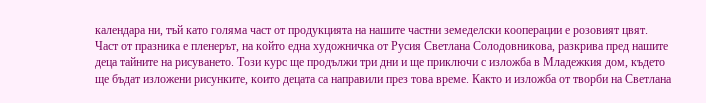календара ни, тъй като голяма част от продукцията на нашите частни земеделски кооперации е розовият цвят.
Част от празника е пленерът, на който една художничка от Русия Светлана Солодовникова, разкрива пред нашите деца тайните на рисуването. Този курс ще продължи три дни и ще приключи с изложба в Младежкия дом, където ще бъдат изложени рисунките, които децата са направили през това време. Както и изложба от творби на Светлана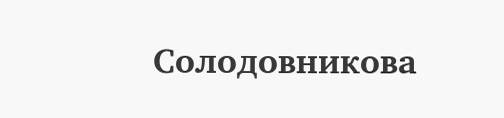Солодовникова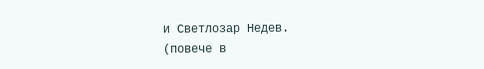и Светлозар Недев.
(повече в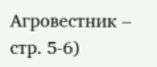Агровестник – стр. 5-6)